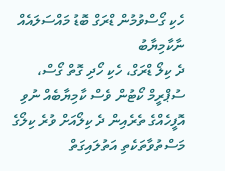ހެކި ގޯސްވުމުން ޑްރަގް ބޮޑު މައްސަލައެއް ނާކާމިޔާބު
ދެ ކިލޯ ޑްރަގް، ހެކި ހޯދި ގޮތް ގޯސް، ސުޕްރީމް ކޯޓުން ވެސް ކާމިޔާބެއް ނުވި
އޮފީހެއްގެ ތެރެއިން ދެ ކިލޯއަށް ވުރެ ކިލޯގެ މަސްތުވާތަކެތި އަތުލައިގަތް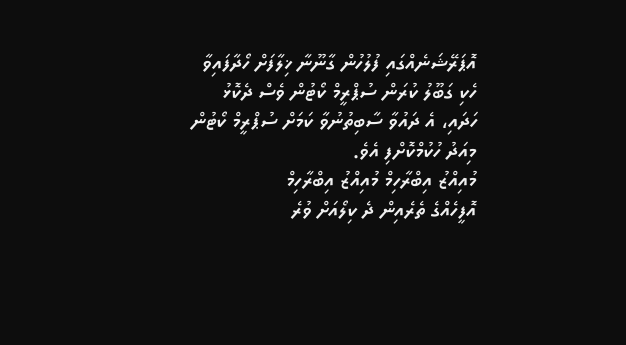އޮޕަރޭޝަނެއްގައި ފުލުހުން ގާނޫނާ ޚިލާފަށް ހޯދާފައިވާ ހެކި ގަބޫލު ކުރަން ސުޕްރީމް ކޯޓުން ވެސް ދެކޮޅު ހަދައި، އެ ދައުވާ ސާބިތުނުވާ ކަމަށް ސުޕްރީމް ކޯޓުން މިއަދު ހުކުމްކޮށްފި އެވެ.
މުއިއްޒު އިބްރާހިމް މުއިއްޒު އިބްރާހިމް
އޮފީހެއްގެ ތެރެއިން ދެ ކިލޯއަށް ވުރެ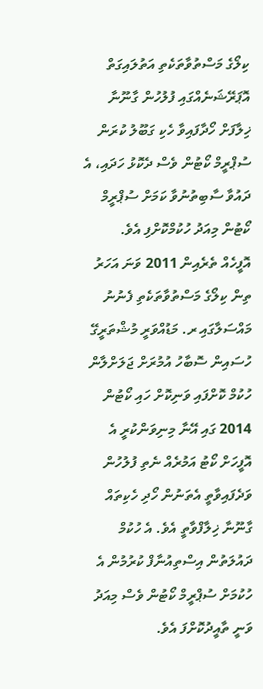ކިލޯގެ މަސްތުވާތަކެތި އަތުލައިގަތް އޮޕަރޭޝަނެއްގައި ފުލުހުން ގާނޫނާ ޚިލާފަށް ހޯދާފައިވާ ހެކި ގަބޫލު ކުރަން ސުޕްރީމް ކޯޓުން ވެސް ދެކޮޅު ހަދައި، އެ ދައުވާ ސާބިތުނުވާ ކަމަށް ސުޕްރީމް ކޯޓުން މިއަދު ހުކުމްކޮށްފި އެވެ.
އޮފީހެއް ތެރެއިން 2011 ވަނަ އަހަރު ތިން ކިލޯގެ މަސްތުވާތަކެތި ފެނުނު މައްސަލާގައި ރ. މަޑުއްވަރީ މުޝްތަރީގޭ ހުސައިން ސޮބާހު އުމުރަށް ޖަލަށްލާން ހުކުމް ކޮށްފައި ވަނިކޮށް ހައި ކޯޓުން 2014 ގައި އޭނާ މިނިވަންކުރީ އެ އޮފީހަށް ކޯޓު އަމުރެއް ނެތި ފުލުހުން ވަދެފައިވާތީ އެތަނުން ހޯދި ހެކިތައް ގާނޫނާ ޚިލާފްވާތީ އެވެ. އެ ހުކުމް ދައުލަތުން އިސްތިއުނާފް ކުރުމުން އެ ހުކުމަށް ސުޕްރީމް ކޯޓުން ވެސް މިއަދު ވަނީ ތާއީދުކޮށްފަ އެވެ.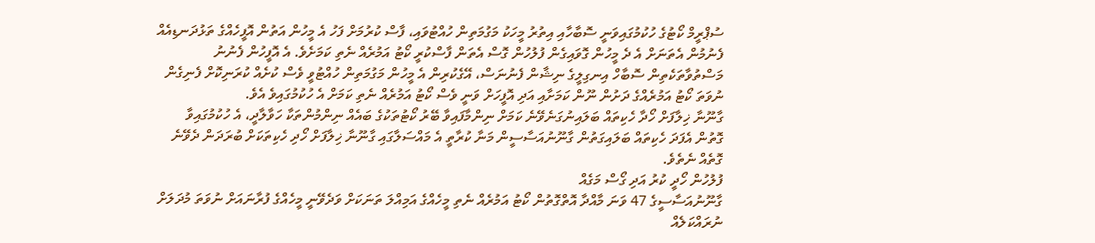ސުޕްރީމް ކޯޓުގެ ހުކުމުގައިވަނީ ސޮބާހާއި އިތުރު މީހަކު މަގުމަތިން ހުއްޓުވައި، ފާސް ކުރުމަށް ފަހު އެ މީހުން އަތުން އޮފީހެއްގެ ތަޅުދަނޑިއެއް ފެނުމުން އެތަނަށް އެ ދެ މީހުން ގޮވައިގެން ފުލުހުން ގޮސް އެތަން ފާސްކުރީ ކޯޓު އަމުރެއް ނެތި ކަމަށެވެ. އެ އޮފީހުން ފެނުނު މަސްތުވާތަކެތިން ސޮބާހް އިނގިލީގެ ނިޝާން ފެނުނަސް، އޭގެކުރިން އެ މީހުން މަގުމަތިން ހުއްޓުވީ ވެސް ކުށެއް ކުރަނިކޮށް ފެނިގެން ނުވަތަ ކޯޓު އަމުރެއްގެ ދަށުން ނޫން ކަމަށާއި އަދި އޮފީހަށް ވަނީ ވެސް ކޯޓު އަމުރެއް ނެތި ކަމަށް އެ ހުކުމުގައިވެ އެވެ.
ގާނޫނާ ޚިލާފަށް ހޯދާ ހެކިތައް ބަލައިނުގަނެވޭނެ ކަމަށް ނިންމާފައިވާ ބޭރު ކޯޓުތަކުގެ ބައެއް ނިންމުންތަކާ ހަވާލާދީ، އެ ހުކުމުގައިވާ ގޮތުން އެފަދަ ހެކިތައް ބަލައިގަތުން ގާނޫނުއަސާސީން މަނާ ކުރާތީ އެ މައްސަލާގައި ގާނޫނާ ޚިލާފަށް ހޯދި ހެކިތަކަށް ބުރަދަން ދެވޭނެ ގޮތެއް ނެތެވެ.
ފުލުހުން ހޯދީ ކުރު އަދި ގޯސް މަގެއް
ގާނޫނުއަސާސީގެ 47 ވަނަ މާއްދާ އޮތްގޮތުން ކޯޓު އަމުރެއް ނެތި މީހެއްގެ އަމިއްލަ ތަނަކަށް ވަދެވޭނީ މީހެއްގެ ފުރާނައަށް ނުވަތަ މުދަލަށް ނުރައްކަލެއް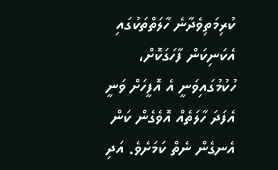ކުރިމަތިވެދާނެ ހާލަތްތަކުގައި އެކަނިކަން ފާހަގަކޮށް، ހުކުމުގައިވަނީ އެ އޮފީހަށް ވަނީ އެފަދަ ހާލަތެއް އޮވެގެން ކަން އެނގެން ނެތް ކަމަށެވެ. އަދި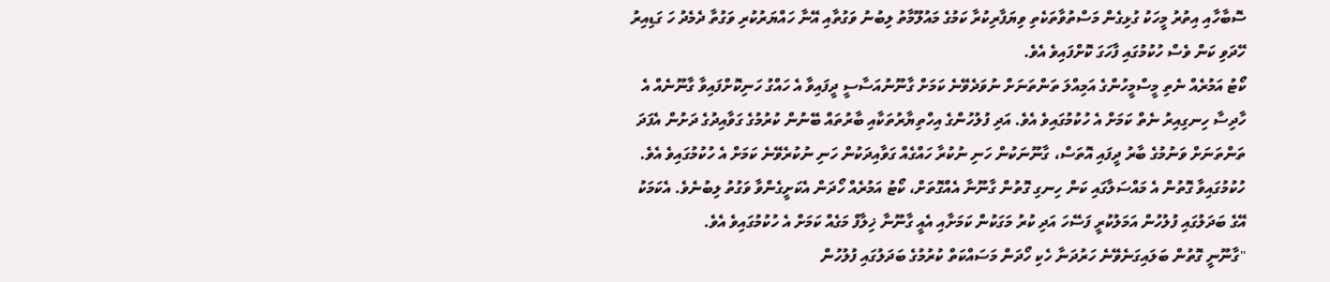ސޮބާހާއި އިތުރު މީހަކު ގުޅިގެން މަސްތުވާތަކެތި ވިޔަފާރިކުރާ ކަމުގެ މައުލޫމާތު ލިބުނު ވަގުތާއި އޭނާ ހައްޔަރުކުރި ވަގުތާ ދެމެދު ހަ ގަޑިއިރު ހޭދަވި ކަން ވެސް ހުކުމުގައި ފާހަގަ ކޮށްފައިވެ އެވެ.
ކޯޓު އަމުރެއް ނެތި މީސްމީހުންގެ އަމިއްލަ ތަންތަނަށް ނުވަދެވޭނެ ކަމަށް ގާނޫނުއަސާސީ ދީފައިވާ އެ ހައްގު ހަނިކޮށްފައިވާ ގާނޫނެއް އެ ހާދިސާ ހިނގިއިރު ނެތް ކަމަށް އެ ހުކުމުގައިވެ އެވެ. އަދި ފުލުހުންގެ އިހްތިޔާރުތަކާއި ބާރުތައް ބޭނުން ކުރުމުގެ ގަވާއިދުގެ ދަށުން އެފަދަ ތަންތަނަށް ވަނުމުގެ ބާރު ދީފައި އޮތަސް، ގާނޫނަކުން ހަނި ނުކުރާ ހައްގެއް ގަވާއިދަކުން ހަނި ނުކުރެވޭނެ ކަމަށް އެ ހުކުމުގައިވެ އެވެ.
ހުކުމުގައިވާ ގޮތުން އެ މައްސަލާގައި ކަން ހިނގި ގޮތުން ގާނޫނާ އެއްގޮތަށް، ކޯޓު އަމުރެއް ހޯދަން އެކަށީގެންވާ ވަގުތު ލިބުނެވެ. އެކަމަކު އޭގެ ބަދަލުގައި ފުލުހުން އަމަލުކުރީ ފަސޭހަ އަދި ކުރު މަގަކުން ކަމަށާއި އެއީ ގާނޫނާ ޚިލާފް މަގެއް ކަމަށް އެ ހުކުމުގައިވެ އެވެ.
"ގާނޫނީ ގޮތުން ބަލައިގަނެވޭނެ ހަރުދަނާ ހެކި ހޯދަން މަސައްކަތް ކުރުމުގެ ބަދަލުގައި ފުލުހުން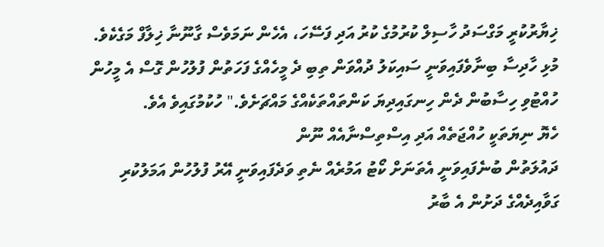ޚިޔާރުކުރީ މަގްސަދު ހާސިލް ކުރުމުގެ ކުރު އަދި ފަސޭހަ، އެހެން ނަމަވެސް ގާނޫނާ ޚިލާފް މަގެކެވެ. މުޅި ހާދިސާ ބިނާވެފައިވަނީ ސައިކަލު ދުއްވަން ތިބި ދެ މީހެއްގެ ފަހަތުން ފުލުހުން ގޮސް އެ މީހުން ހުއްޓުވި ހިސާބުން ދެން ހިނގައިދިޔަ ކަންތައްތަކެއްގެ މައްޗަށެވެ." ހުކުމުގައިވެ އެވެ.
ހެޔޮ ނިޔަތަކީ ހުއްޖަތެއް އަދި އިސްތިސްނާއެއް ނޫން
ދައުލަތުން ބުނެފައިވަނީ އެތަނަށް ކޯޓު އަމުރެއް ނެތި ވަދެފައިވަނީ އޭރު ފުލުހުން އަމަލުކުރި ގަވާއިދެއްގެ ދަށުން އެ ބާރު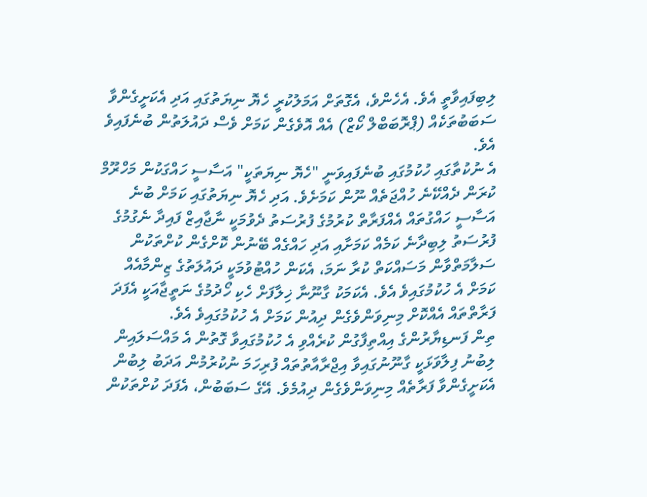ލިބިފައިވާތީ އެވެ. އެހެންވެ، އެގޮތަށް އަމަލުކުރީ ހެޔޮ ނިޔަތުގައި އަދި އެކަށީގެންވާ ސަބަބުތަކެއް (ޕްރޮބަބްލް ކޯޒް) އެއް އޮވެގެން ކަމަށް ވެސް ދައުލަތުން ބުނެފައިވެ އެވެ.
އެ ނުކުތާގައި ހުކުމުގައި ބުނެފައިވަނީ "ހެޔޮ ނިޔަތަކީ" އަސާސީ ހައްގަކުން މަހްރޫމް ކުރަން ދެއްކޭނެ ހުއްޖަތެއް ނޫން ކަމަށެވެ. އަދި ހެޔޮ ނިޔަތުގައި ކަމަށް ބުނެ އަސާސީ ހައްގުތައް އެއްފަރާތް ކުރުމުގެ ފުރުސަތު ދެވުމަކީ ނާޖާއިޒް ފައިދާ ނެގުމުގެ ފުރުސަތު ލިބިދާނެ ކަމެއް ކަމަށާއި އަދި ހައްގެއް ބޭނުން ކޮށްގެން ކުށްތަކުން ސަލާމަތްވާން މަސައްކަތް ކުރާ ނަމަ، އެކަން ހުއްޓުވުމަކީ ދައުލަތުގެ ޒިންމާއެއް ކަމަށް އެ ހުކުމުގައިވެ އެވެ. އެކަމަކު ގާނޫނާ ޚިލާފަށް ހެކި ހޯދުމުގެ ނަތީޖާއަކީ އެފަދަ ފަރާތްތައް އެއްކޮށް މިނިވަންވެގެން ދިއުން ކަމަށް އެ ހުކުމުގައިވެ އެވެ.
ތިން ފަނޑިޔާރުންގެ އިއްތިފާގުން ކުރެއްވި އެ ހުކުމުގައިވާ ގޮތުން އެ މައްސަލައިން ލިބުނު ފިލާވަޅަކީ ގާނޫނުގައިވާ އިޖްރާއާތުތައް ފުރިހަމަ ނުކުރުމުން އަދަބު ލިބުން އެކަށީގެންވާ ފަރާތެއް މިނިވަންވެގެން ދިއުމެވެ. އޭގެ ސަބަބުން، އެފަދަ ކުށްތަކުން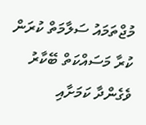މުޖްތަމައު ސަލާމަތް ކުރަން ކުރާ މަސައްކަތް ބޭކާރު ވެގެންދާ ކަމަށާއި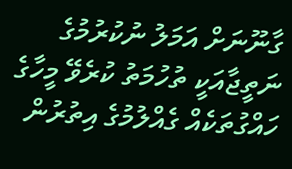ގާނޫނަށް އަމަލު ނުކުރުމުގެ ނަތީޖާއަކީ ތުހުމަތު ކުރެވޭ މީހާގެ ހައްގުތަކެއް ގެއްލުމުގެ އިތުރުން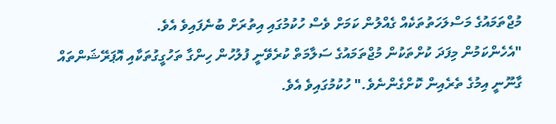މުޖްތަމައުގެ މަސްލަހަތުތަކެއް ގެއްލުން ކަމަށް ވެސް ހުކުމުގައި އިތުރަށް ބުނެފައިވެ އެވެ.
"އެހެންކަމުން މިފަދަ ކުށްތަކުން މުޖްތަމައުގެ ސަލާމަތް ކުރެވޭނީ ފުލުހުން ހިންގާ ތަހުގީގުތަކާއި އޮޕަރޭޝަންތައް ގާނޫނީ އިމުގެ ތެރެއިން ކޮށްގެންނެވެ." ހުކުމުގައިވެ އެވެ.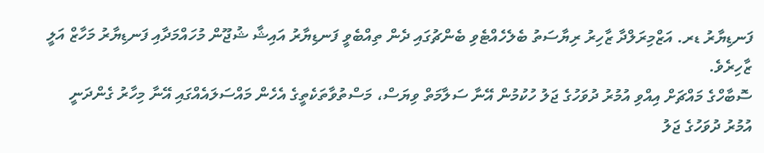ފަނޑިޔާރު ޑރ. އަޒްމިރަލްދާ ޒާހިރު ރިޔާސަތު ބެލެހެއްޓެވި ބެންޗުގައި ދެން ތިއްބެވީ ފަނޑިޔާރު އައިޝާ ޝުޖޫން މުހައްމަދާއި ފަނޑިޔާރު މަހާޒް އަލީ ޒާހިރެވެ.
ސޮބާހްގެ މައްޗަށް އިއްވި އުމުރު ދުވަހުގެ ޖަލު ހުކުމުން އޭނާ ސަލާމަތް ވިޔަސް، މަސްތުވާތަކެތީގެ އެހެން މައްސަލައެއްގައި އޭނާ މިހާރު ގެންދަނީ އުމުރު ދުވަހުގެ ޖަލު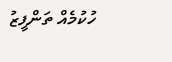ހުކުމެއް ތަންފީޒު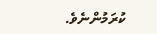ކުރަމުންނެވެ.